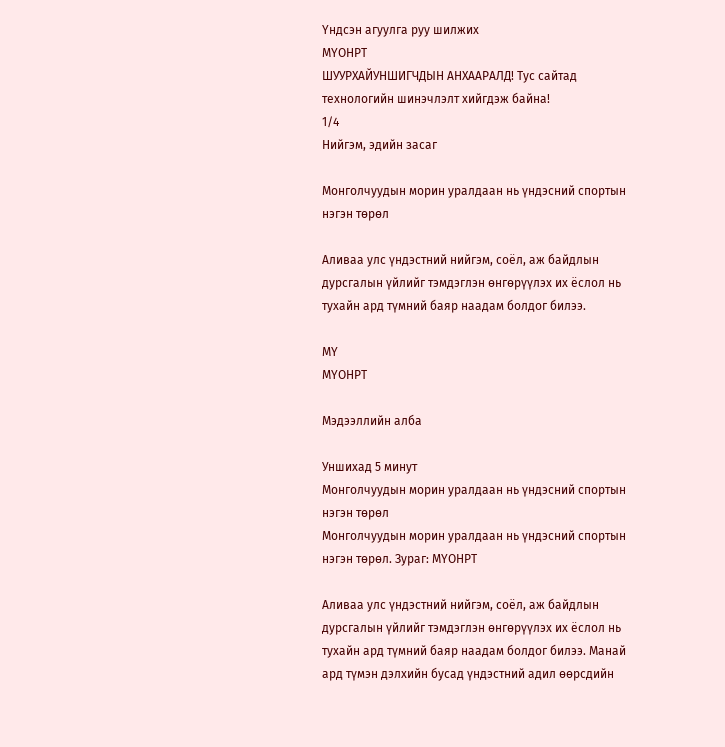Үндсэн агуулга руу шилжих
МҮОНРТ
ШУУРХАЙУНШИГЧДЫН АНХААРАЛД! Тус сайтад технологийн шинэчлэлт хийгдэж байна!
1/4
Нийгэм, эдийн засаг

Монголчуудын морин уралдаан нь үндэсний спортын нэгэн төрөл

Аливаа улс үндэстний нийгэм, соёл, аж байдлын дурсгалын үйлийг тэмдэглэн өнгөрүүлэх их ёслол нь тухайн ард түмний баяр наадам болдог билээ.

МҮ
МҮОНРТ

Мэдээллийн алба

Уншихад 5 минут
Монголчуудын морин уралдаан нь үндэсний спортын нэгэн төрөл
Монголчуудын морин уралдаан нь үндэсний спортын нэгэн төрөл. Зураг: МҮОНРТ

Аливаа улс үндэстний нийгэм, соёл, аж байдлын дурсгалын үйлийг тэмдэглэн өнгөрүүлэх их ёслол нь тухайн ард түмний баяр наадам болдог билээ. Манай ард түмэн дэлхийн бусад үндэстний адил өөрсдийн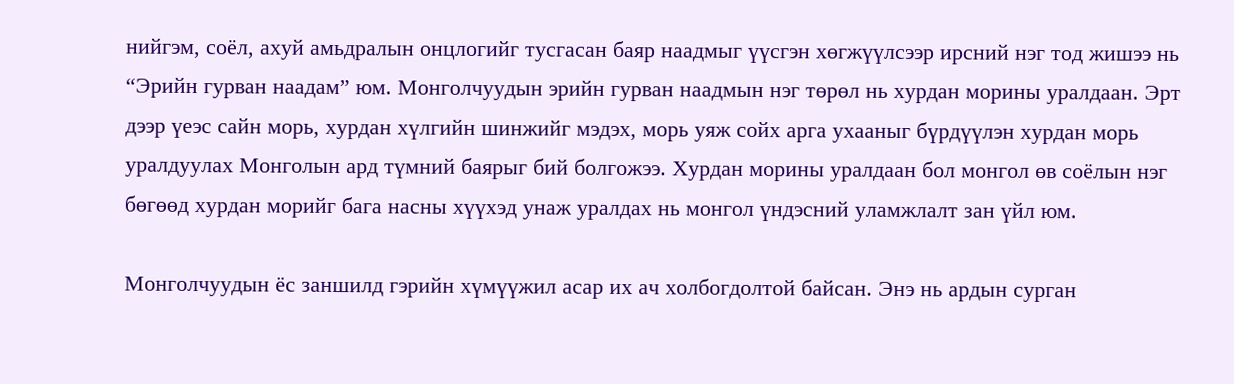нийгэм, соёл, ахуй амьдралын онцлогийг тусгасан баяр наадмыг үүсгэн хөгжүүлсээр ирсний нэг тод жишээ нь “Эрийн гурван наадам” юм. Монголчуудын эрийн гурван наадмын нэг төрөл нь хурдан морины уралдаан. Эрт дээр үеэс сайн морь, хурдан хүлгийн шинжийг мэдэх, морь уяж сойх арга ухааныг бүрдүүлэн хурдан морь уралдуулах Монголын ард түмний баярыг бий болгожээ. Хурдан морины уралдаан бол монгол өв соёлын нэг бөгөөд хурдан морийг бага насны хүүхэд унаж уралдах нь монгол үндэсний уламжлалт зан үйл юм.

Монголчуудын ёс заншилд гэрийн хүмүүжил асар их ач холбогдолтой байсан. Энэ нь ардын сурган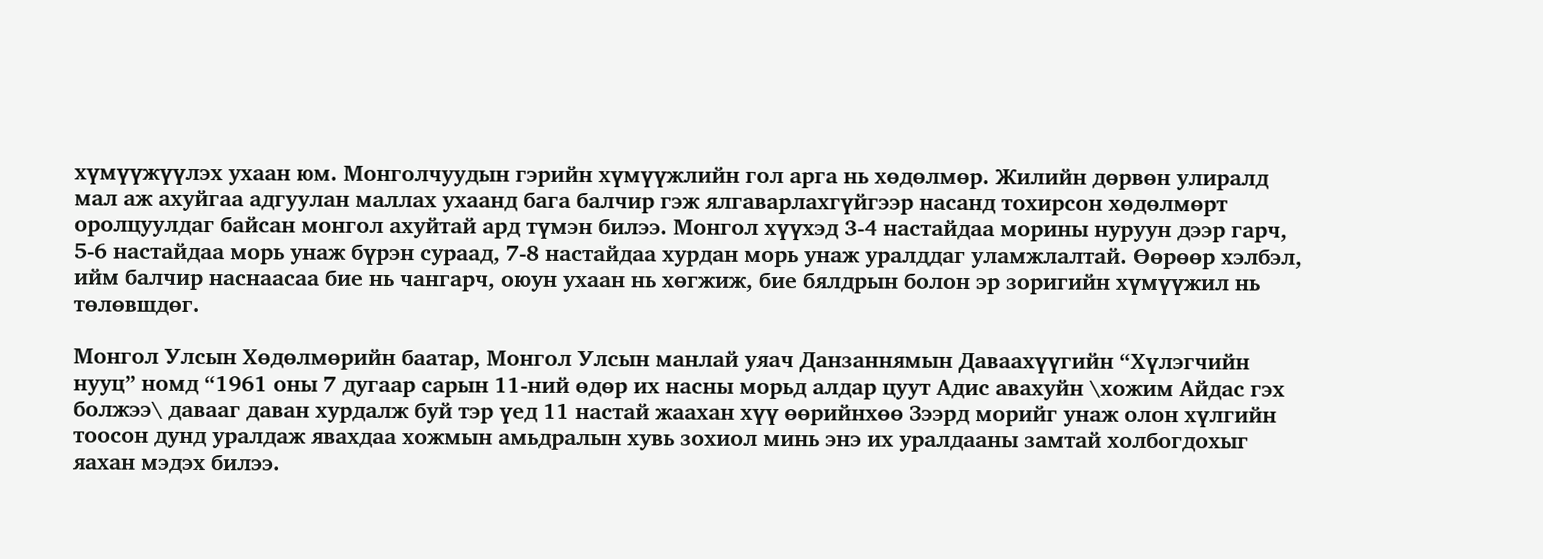хүмүүжүүлэх ухаан юм. Монголчуудын гэрийн хүмүүжлийн гол арга нь хөдөлмөр. Жилийн дөрвөн улиралд мал аж ахуйгаа адгуулан маллах ухаанд бага балчир гэж ялгаварлахгүйгээр насанд тохирсон хөдөлмөрт оролцуулдаг байсан монгол ахуйтай ард түмэн билээ. Монгол хүүхэд 3-4 настайдаа морины нуруун дээр гарч, 5-6 настайдаа морь унаж бүрэн сураад, 7-8 настайдаа хурдан морь унаж уралддаг уламжлалтай. Өөрөөр хэлбэл, ийм балчир наснаасаа бие нь чангарч, оюун ухаан нь хөгжиж, бие бялдрын болон эр зоригийн хүмүүжил нь төлөвшдөг.

Монгол Улсын Хөдөлмөрийн баатар, Монгол Улсын манлай уяач Данзаннямын Даваахүүгийн “Хүлэгчийн нууц” номд “1961 оны 7 дугаар сарын 11-ний өдөр их насны морьд алдар цуут Адис авахуйн \хожим Айдас гэх болжээ\ давааг даван хурдалж буй тэр үед 11 настай жаахан хүү өөрийнхөө Зээрд морийг унаж олон хүлгийн тоосон дунд уралдаж явахдаа хожмын амьдралын хувь зохиол минь энэ их уралдааны замтай холбогдохыг яахан мэдэх билээ.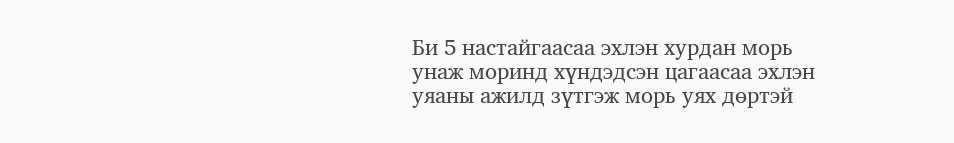Би 5 настайгаасаа эхлэн хурдан морь унаж моринд хүндэдсэн цагаасаа эхлэн уяаны ажилд зүтгэж морь уях дөртэй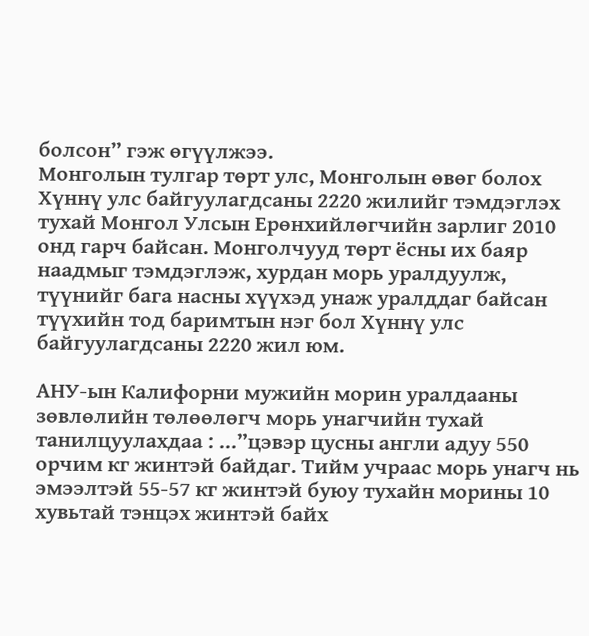болсон” гэж өгүүлжээ.
Монголын тулгар төрт улс, Монголын өвөг болох Хүннү улс байгуулагдсаны 2220 жилийг тэмдэглэх тухай Монгол Улсын Ерөнхийлөгчийн зарлиг 2010 онд гарч байсан. Монголчууд төрт ёсны их баяр наадмыг тэмдэглэж, хурдан морь уралдуулж, түүнийг бага насны хүүхэд унаж уралддаг байсан түүхийн тод баримтын нэг бол Хүннү улс байгуулагдсаны 2220 жил юм.

АНУ-ын Калифорни мужийн морин уралдааны зөвлөлийн төлөөлөгч морь унагчийн тухай танилцуулахдаа : ...”цэвэр цусны англи адуу 550 орчим кг жинтэй байдаг. Тийм учраас морь унагч нь эмээлтэй 55-57 кг жинтэй буюу тухайн морины 10 хувьтай тэнцэх жинтэй байх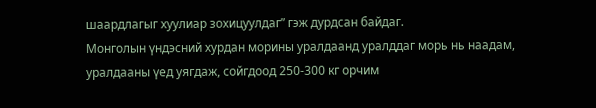шаардлагыг хуулиар зохицуулдаг” гэж дурдсан байдаг.
Монголын үндэсний хурдан морины уралдаанд уралддаг морь нь наадам, уралдааны үед уягдаж, сойгдоод 250-300 кг орчим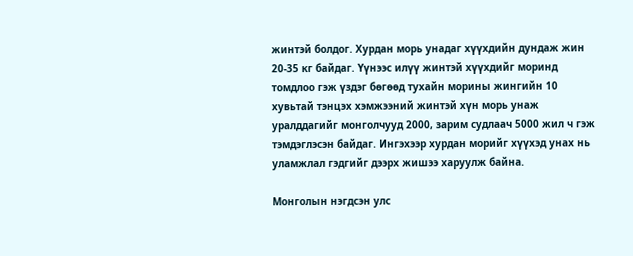жинтэй болдог. Хурдан морь унадаг хүүхдийн дундаж жин 20-35 кг байдаг. Үүнээс илүү жинтэй хүүхдийг моринд томдлоо гэж үздэг бөгөөд тухайн морины жингийн 10 хувьтай тэнцэх хэмжээний жинтэй хүн морь унаж уралддагийг монголчууд 2000, зарим судлаач 5000 жил ч гэж тэмдэглэсэн байдаг. Ингэхээр хурдан морийг хүүхэд унах нь уламжлал гэдгийг дээрх жишээ харуулж байна.

Монголын нэгдсэн улс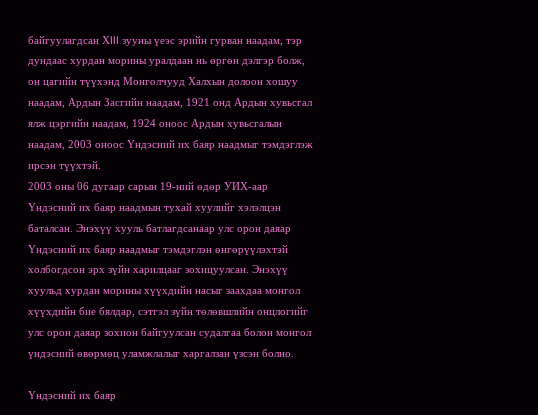байгуулагдсан ХIII зууны үеэс эрийн гурван наадам, тэр дундаас хурдан морины уралдаан нь өргөн дэлгэр болж, он цагийн түүхэнд Монголчууд Халхын долоон хошуу наадам, Ардын Засгийн наадам, 1921 онд Ардын хувьсгал ялж цэргийн наадам, 1924 оноос Ардын хувьсгалын наадам, 2003 оноос Үндэсний их баяр наадмыг тэмдэглэж ирсэн түүхтэй.
2003 оны 06 дугаар сарын 19-ний өдөр УИХ-аар Үндэсний их баяр наадмын тухай хуулийг хэлэлцэн баталсан. Энэхүү хууль батлагдсанаар улс орон даяар Үндэсний их баяр наадмыг тэмдэглэн өнгөрүүлэхтэй холбогдсон эрх зүйн харилцааг зохицуулсан. Энэхүү хуульд хурдан морины хүүхдийн насыг заахдаа монгол хүүхдийн бие бялдар, сэтгэл зүйн төлөвшлийн онцлогийг улс орон даяар зохион байгуулсан судалгаа болон монгол үндэсний өвөрмөц уламжлалыг харгалзан үзсэн болно.

Үндэсний их баяр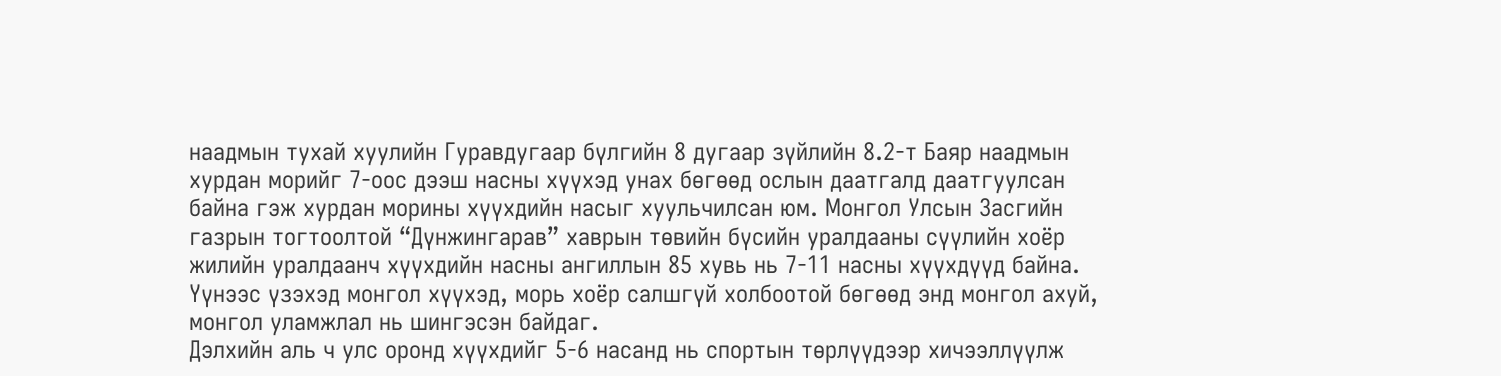наадмын тухай хуулийн Гуравдугаар бүлгийн 8 дугаар зүйлийн 8.2-т Баяр наадмын хурдан морийг 7-оос дээш насны хүүхэд унах бөгөөд ослын даатгалд даатгуулсан байна гэж хурдан морины хүүхдийн насыг хуульчилсан юм. Монгол Улсын Засгийн газрын тогтоолтой “Дүнжингарав” хаврын төвийн бүсийн уралдааны сүүлийн хоёр жилийн уралдаанч хүүхдийн насны ангиллын 85 хувь нь 7-11 насны хүүхдүүд байна. Үүнээс үзэхэд монгол хүүхэд, морь хоёр салшгүй холбоотой бөгөөд энд монгол ахуй, монгол уламжлал нь шингэсэн байдаг.
Дэлхийн аль ч улс оронд хүүхдийг 5-6 насанд нь спортын төрлүүдээр хичээллүүлж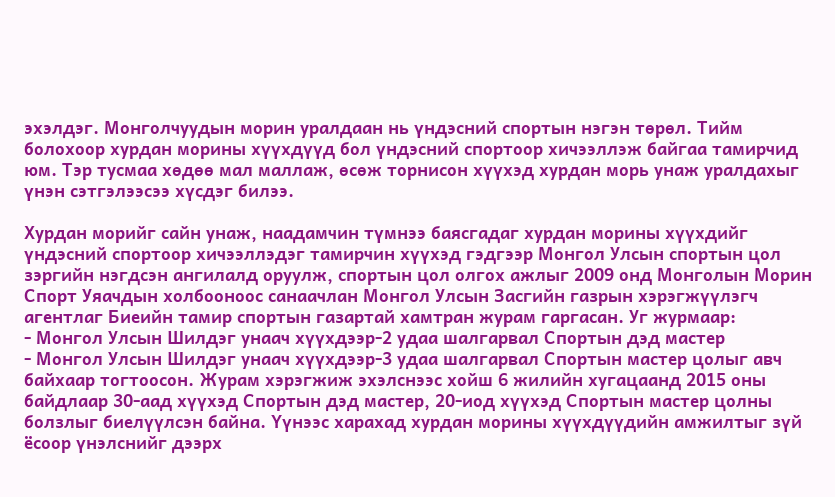эхэлдэг. Монголчуудын морин уралдаан нь үндэсний спортын нэгэн төрөл. Тийм болохоор хурдан морины хүүхдүүд бол үндэсний спортоор хичээллэж байгаа тамирчид юм. Тэр тусмаа хөдөө мал маллаж, өсөж торнисон хүүхэд хурдан морь унаж уралдахыг үнэн сэтгэлээсээ хүсдэг билээ.

Хурдан морийг сайн унаж, наадамчин түмнээ баясгадаг хурдан морины хүүхдийг үндэсний спортоор хичээллэдэг тамирчин хүүхэд гэдгээр Монгол Улсын спортын цол зэргийн нэгдсэн ангилалд оруулж, спортын цол олгох ажлыг 2009 онд Монголын Морин Спорт Уяачдын холбооноос санаачлан Монгол Улсын Засгийн газрын хэрэгжүүлэгч агентлаг Биеийн тамир спортын газартай хамтран журам гаргасан. Уг журмаар:
- Монгол Улсын Шилдэг унаач хүүхдээр-2 удаа шалгарвал Спортын дэд мастер
- Монгол Улсын Шилдэг унаач хүүхдээр-3 удаа шалгарвал Спортын мастер цолыг авч байхаар тогтоосон. Журам хэрэгжиж эхэлснээс хойш 6 жилийн хугацаанд 2015 оны байдлаар 30-аад хүүхэд Спортын дэд мастер, 20-иод хүүхэд Спортын мастер цолны болзлыг биелүүлсэн байна. Үүнээс харахад хурдан морины хүүхдүүдийн амжилтыг зүй ёсоор үнэлснийг дээрх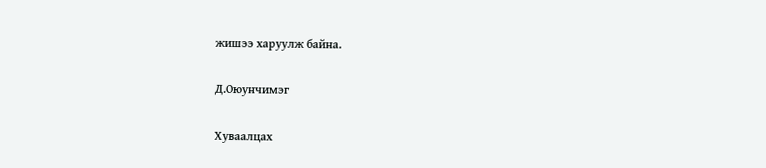жишээ харуулж байна.

Д.Оюунчимэг

Хуваалцах